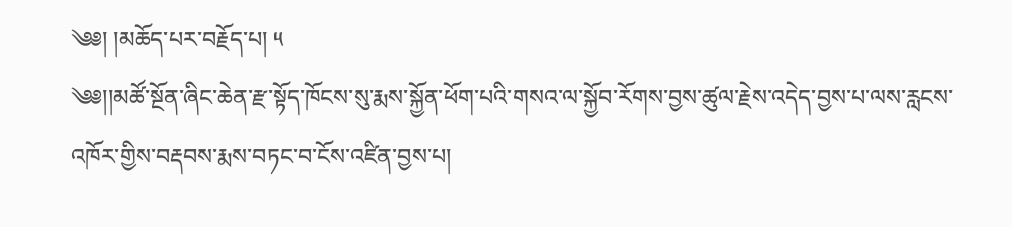༄༅། །མཆོད་པར་བརྗོད་པ། ༥
༄༅།།མཚོ་སྔོན་ཞིང་ཆེན་རྫ་སྟོད་ཁོངས་སུ་རྨས་སྐྱོན་ཕོག་པའི་གསའ་ལ་སྐྱོབ་རོགས་བྱས་ཚུལ་རྗེས་འདེད་བྱས་པ་ལས་རླངས་འཁོར་གྱིས་བརྡབས་རྨས་བཏང་བ་ངོས་འཛིན་བྱས་པ།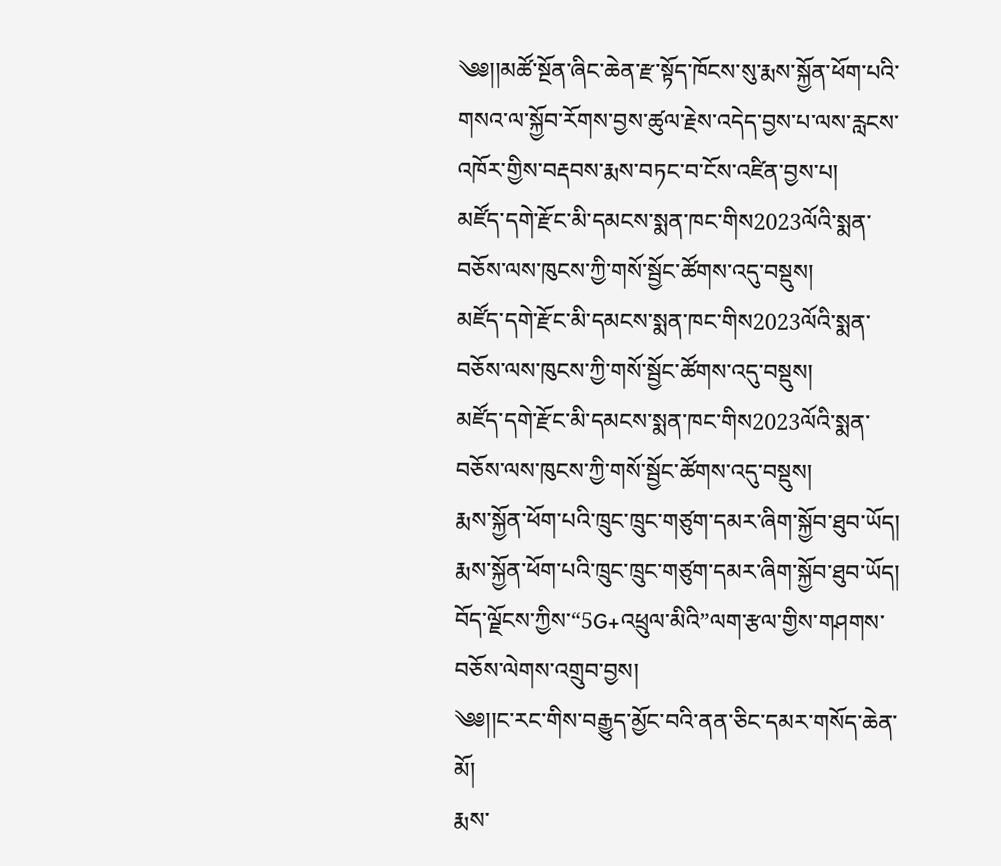༄༅།།མཚོ་སྔོན་ཞིང་ཆེན་རྫ་སྟོད་ཁོངས་སུ་རྨས་སྐྱོན་ཕོག་པའི་གསའ་ལ་སྐྱོབ་རོགས་བྱས་ཚུལ་རྗེས་འདེད་བྱས་པ་ལས་རླངས་འཁོར་གྱིས་བརྡབས་རྨས་བཏང་བ་ངོས་འཛིན་བྱས་པ།
མཛོད་དགེ་རྫོང་མི་དམངས་སྨན་ཁང་གིས2023ལོའི་སྨན་བཅོས་ལས་ཁུངས་ཀྱི་གསོ་སྦྱོང་ཚོགས་འདུ་བསྡུས།
མཛོད་དགེ་རྫོང་མི་དམངས་སྨན་ཁང་གིས2023ལོའི་སྨན་བཅོས་ལས་ཁུངས་ཀྱི་གསོ་སྦྱོང་ཚོགས་འདུ་བསྡུས།
མཛོད་དགེ་རྫོང་མི་དམངས་སྨན་ཁང་གིས2023ལོའི་སྨན་བཅོས་ལས་ཁུངས་ཀྱི་གསོ་སྦྱོང་ཚོགས་འདུ་བསྡུས།
རྨས་སྐྱོན་ཕོག་པའི་ཁྲུང་ཁྲུང་གཙུག་དམར་ཞིག་སྐྱོབ་ཐུབ་ཡོད།
རྨས་སྐྱོན་ཕོག་པའི་ཁྲུང་ཁྲུང་གཙུག་དམར་ཞིག་སྐྱོབ་ཐུབ་ཡོད།
བོད་ལྗོངས་ཀྱིས་“5G+འཕྲུལ་མིའི”ལག་རྩལ་གྱིས་གཤགས་བཅོས་ལེགས་འགྲུབ་བྱས།
༄༅།།ང་རང་གིས་བརྒྱུད་མྱོང་བའི་ནན་ཅིང་དམར་གསོད་ཆེན་མོ།
རྨས་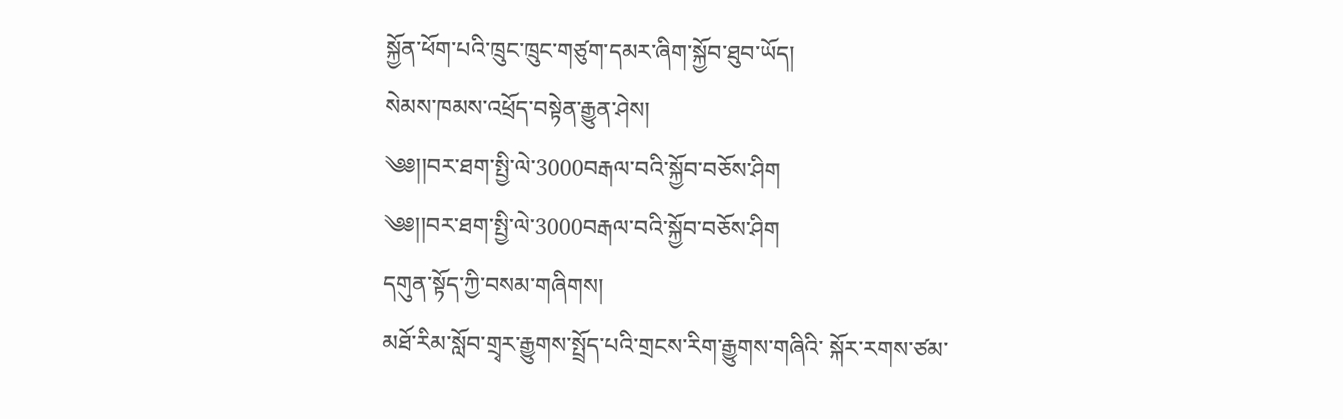སྐྱོན་ཕོག་པའི་ཁྲུང་ཁྲུང་གཙུག་དམར་ཞིག་སྐྱོབ་ཐུབ་ཡོད།
སེམས་ཁམས་འཕྲོད་བསྟེན་རྒྱུན་ཤེས།
༄༅།།བར་ཐག་སྤྱི་ལེ་3000བརྒལ་བའི་སྐྱོབ་བཅོས་ཤིག
༄༅།།བར་ཐག་སྤྱི་ལེ་3000བརྒལ་བའི་སྐྱོབ་བཅོས་ཤིག
དགུན་སྟོད་ཀྱི་བསམ་གཞིགས།
མཐོ་རིམ་སློབ་གྲྭར་རྒྱུགས་སྤྲོད་པའི་གྲངས་རིག་རྒྱུགས་གཞིའི་ སྐོར་རགས་ཙམ་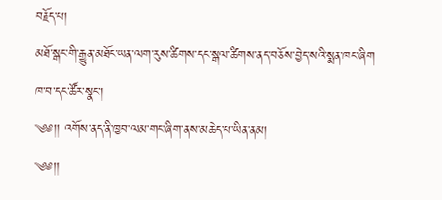བརྗོད་པ།
མཐོ་སྒང་གི་རྒྱུན་མཐོང་ཡན་ལག་རུས་ཚིགས་དང་སྒལ་ཚིགས་ནད་བཅོས་བྱེད་སའི་སྨན་ཁང་ཞིག
ཁ་བ་དང་ཚོར་སྣང་།
༄༅།། འགོས་ནད་ནི་ཁྱབ་ལམ་གང་ཞིག་ནས་མཆེད་པ་ཡིན་ནམ།
༄༅།།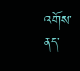འགོས་ནད་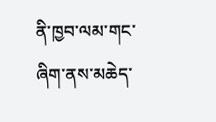ནི་ཁྱབ་ལམ་གང་ཞིག་ནས་མཆེད་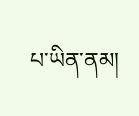པ་ཡིན་ནམ།